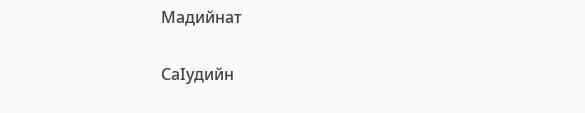Мадийнат

СаӀудийн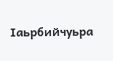Ӏаьрбийчуьра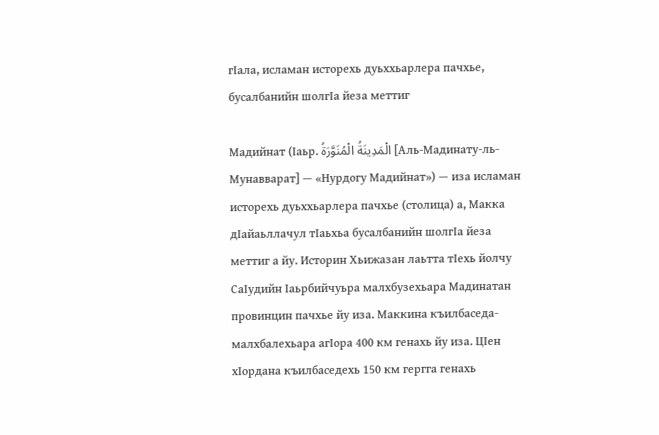гӀала, исламан исторехь дуьххьарлера пачхье, бусалбанийн шолгӀа йеза меттиг

Мадийнат (Ӏаьр. الْمَدِينَةُ الْمُنَوَّرَةُ [Аль-Мадинату-ль-Мунавварат] — «Нурдогу Мадийнат») — иза исламан исторехь дуьххьарлера пачхье (столица) а, Макка дӀайаьллачул тӀаьхьа бусалбанийн шолгӀа йеза меттиг а йу. Историн Хьижазан лаьтта тӀехь йолчу СаӀудийн Ӏаьрбийчуьра малхбузехьара Мадинатан провинцин пачхье йу иза. Маккина къилбаседа-малхбалехьара агӀора 400 км генахь йу иза. ЦӀен хӀордана къилбаседехь 150 км гергга генахь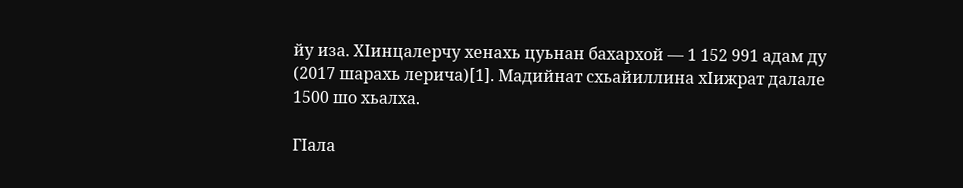йу иза. ХӀинцалерчу хенахь цуьнан бахархой — 1 152 991 адам ду (2017 шарахь лерича)[1]. Мадийнат схьайиллина хӀижрат далале 1500 шо хьалха.

ГӀала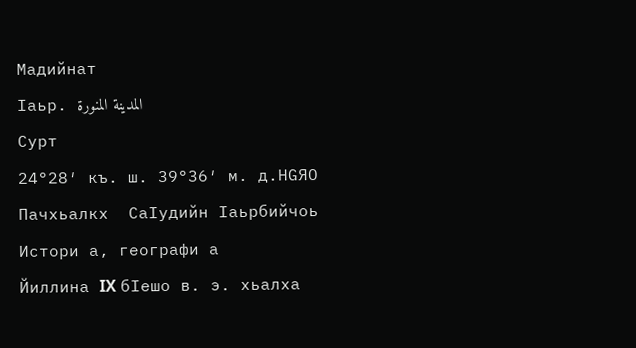Мадийнат
Ӏаьр. المدينة المنورة
Сурт
24°28′ къ. ш. 39°36′ м. д.HGЯO
Пачхьалкх  СаӀудийн Ӏаьрбийчоь
Истори а, географи а
Йиллина IX бӀешо в. э. хьалха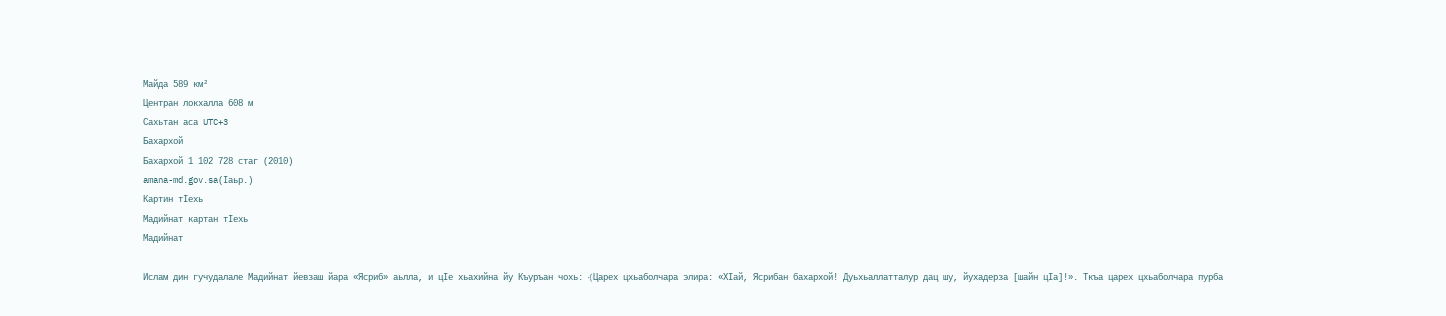Майда 589 км²
Центран локхалла 608 м
Сахьтан аса UTC+3
Бахархой
Бахархой 1 102 728 стаг (2010)
amana-md.gov.sa(Ӏаьр.)
Картин тӀехь
Мадийнат картан тӀехь
Мадийнат

Ислам дин гучудалале Мадийнат йевзаш йара «Ясриб» аьлла, и цӀе хьахийна йу Къуръан чохь: ﴾Царех цхьаболчара элира: «ХӀай, Ясрибан бахархой! Дуьхьаллатталур дац шу, йухадерза [шайн цIа]!». Ткъа царех цхьаболчара пурба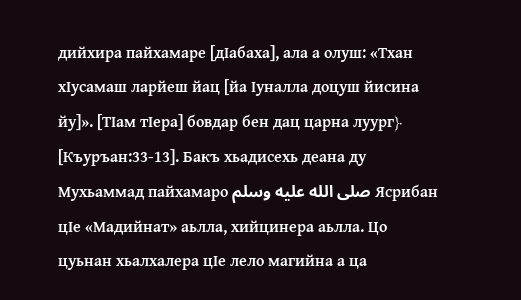дийхира пайхамаре [дӀабаха], ала а олуш: «Тхан хIусамаш ларйеш йац [йа Ӏуналла доцуш йисина йу]». [ТӀам тӀера] бовдар бен дац царна луург﴿ [Къуръан:33-13]. Бакъ хьадисехь деана ду Мухьаммад пайхамаро صلى الله عليه وسلم Ясрибан цӀе «Мадийнат» аьлла, хийцинера аьлла. Цо цуьнан хьалхалера цӀе лело магийна а ца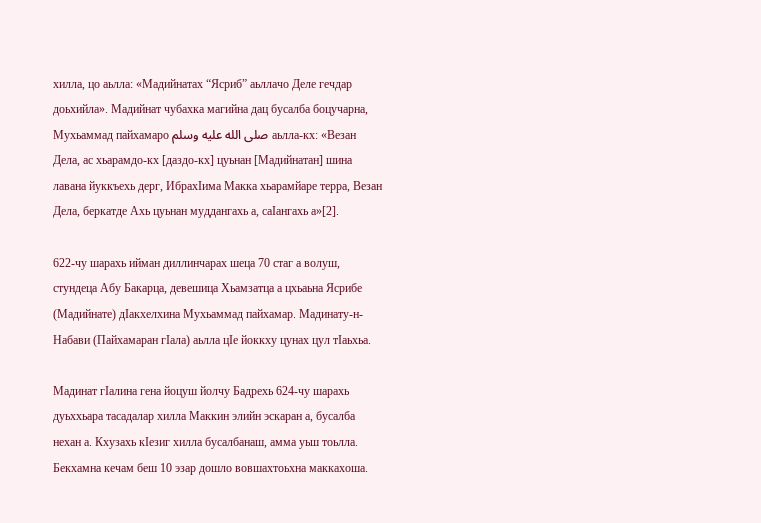хилла, цо аьлла: «Мадийнатах “Ясриб” аьллачо Деле гечдар доьхийла». Мадийнат чубахка магийна дац бусалба боцучарна, Мухьаммад пайхамаро صلى الله عليه وسلم аьлла-кх: «Везан Дела, ас хьарамдо-кх [даздо-кх] цуьнан [Мадийнатан] шина лавана йуккъехь дерг, ИбрахӀима Макка хьарамйаре терра, Везан Дела, беркатде Ахь цуьнан муддангахь а, саӀангахь а»[2].

622-чу шарахь ийман диллинчарах шеца 70 стаг а волуш, стундеца Абу Бакарца, девешица Хьамзатца а цхьаьна Ясрибе (Мадийнате) дӀакхелхина Мухьаммад пайхамар. Мадинату-н-Набави (Пайхамаран гӀала) аьлла цӀе йоккху цунах цул тӀаьхьа.

Мадинат гӀалина гена йоцуш йолчу Бадрехь 624-чу шарахь дуьххьара тасадалар хилла Маккин элийн эскаран а, бусалба нехан а. Кхузахь кӀезиг хилла бусалбанаш, амма уьш тоьлла. Бекхамна кечам беш 10 эзар дошло вовшахтоьхна маккахоша.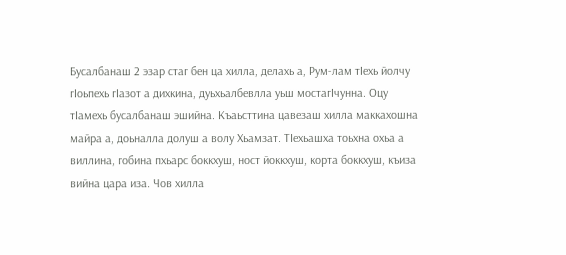Бусалбанаш 2 эзар стаг бен ца хилла, делахь а, Рум-лам тӀехь йолчу гӀоьпехь гӀазот а дихкина, дуьхьалбевлла уьш мостагӀчунна. Оцу тӀамехь бусалбанаш эшийна. Къаьсттина цавезаш хилла маккахошна майра а, доьналла долуш а волу Хьамзат. ТӀехьашха тоьхна охьа а виллина, гобина пхьарс боккхуш, ност йоккхуш, корта боккхуш, къиза вийна цара иза. Чов хилла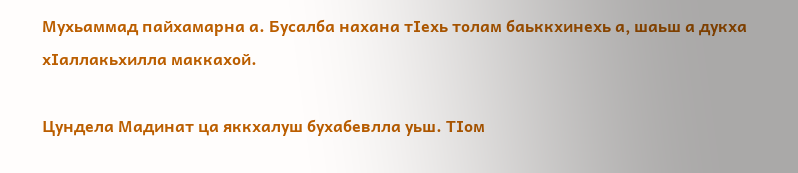Мухьаммад пайхамарна а. Бусалба нахана тӀехь толам баьккхинехь а, шаьш а дукха хӀаллакьхилла маккахой.

Цундела Мадинат ца яккхалуш бухабевлла уьш. ТӀом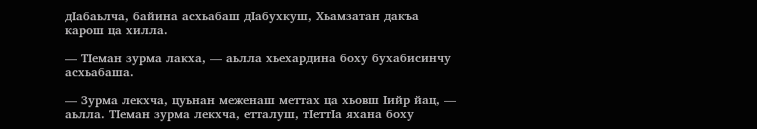дӀабаьлча, байина асхьабаш дӀабухкуш, Хьамзатан дакъа карош ца хилла.

— ТӀеман зурма лакха, — аьлла хьехардина боху бухабисинчу асхьабаша.

— Зурма лекхча, цуьнан меженаш меттах ца хьовш Ӏийр йац, — аьлла. ТӀеман зурма лекхча, етталуш, тӀеттӀа яхана боху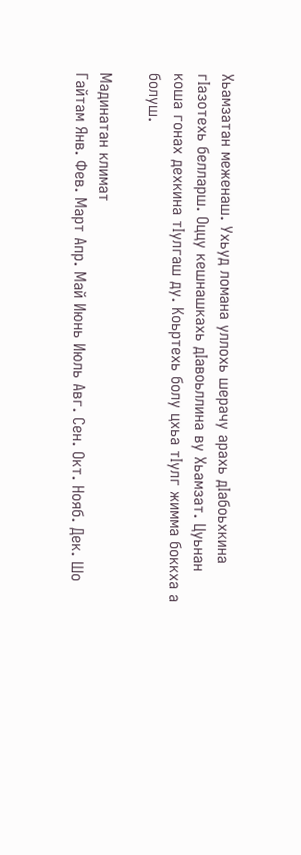Хьамзатан меженаш. Ухьуд ломана уллохь шерачу арахь дӀабоьхкина гӀазотехь белларш. Оццу кешнашкахь дӀавоьллина ву Хьамзат. Цуьнан коша гонах дехкина тӀулгаш ду. Коьртехь болу цхьа тӀулг жимма боккха а болуш.

Мадинатан климат
Гайтам Янв. Фев. Март Апр. Май Июнь Июль Авг. Сен. Окт. Нояб. Дек. Шо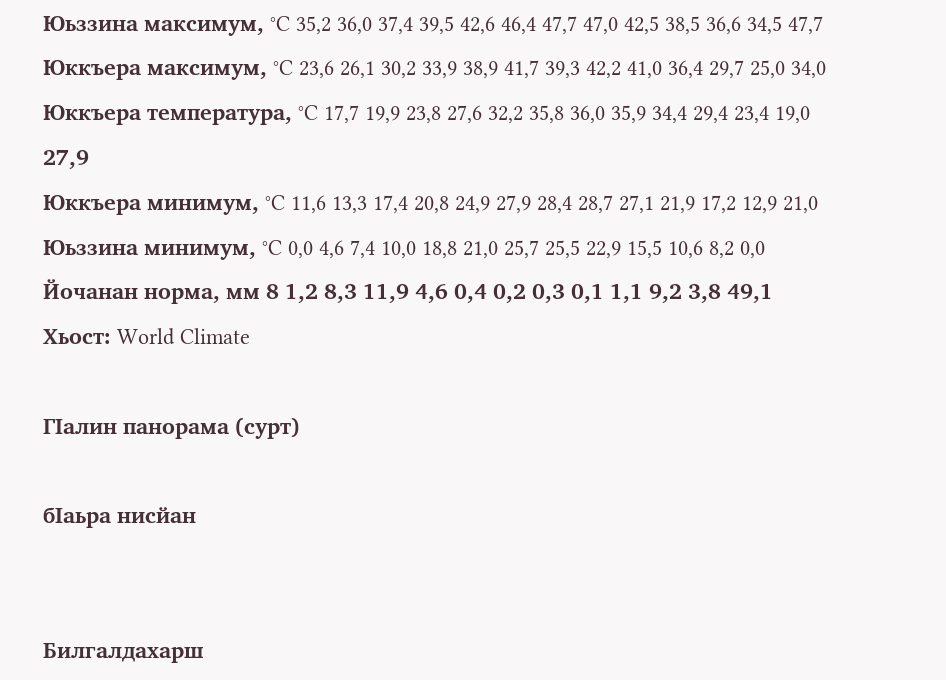Юьззина максимум, °C 35,2 36,0 37,4 39,5 42,6 46,4 47,7 47,0 42,5 38,5 36,6 34,5 47,7
Юккъера максимум, °C 23,6 26,1 30,2 33,9 38,9 41,7 39,3 42,2 41,0 36,4 29,7 25,0 34,0
Юккъера температура, °C 17,7 19,9 23,8 27,6 32,2 35,8 36,0 35,9 34,4 29,4 23,4 19,0 27,9
Юккъера минимум, °C 11,6 13,3 17,4 20,8 24,9 27,9 28,4 28,7 27,1 21,9 17,2 12,9 21,0
Юьззина минимум, °C 0,0 4,6 7,4 10,0 18,8 21,0 25,7 25,5 22,9 15,5 10,6 8,2 0,0
Йочанан норма, мм 8 1,2 8,3 11,9 4,6 0,4 0,2 0,3 0,1 1,1 9,2 3,8 49,1
Хьост: World Climate

ГӀалин панорама (сурт)

бӀаьра нисйан


Билгалдахарш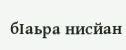бӀаьра нисйан